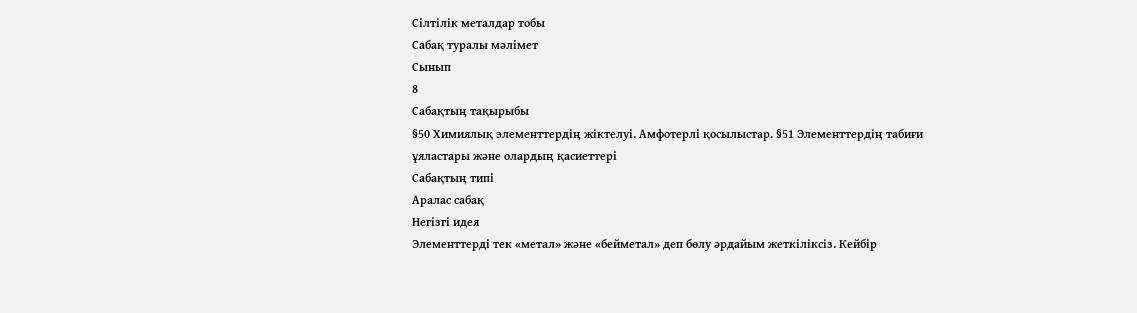Сілтілік металдар тобы
Сабақ туралы мәлімет
Сынып
8
Сабақтың тақырыбы
§50 Химиялық элементтердің жіктелуі. Амфотерлі қосылыстар. §51 Элементтердің табиғи ұяластары және олардың қасиеттері
Сабақтың типі
Аралас сабақ
Негізгі идея
Элементтерді тек «метал» және «бейметал» деп бөлу әрдайым жеткіліксіз. Кейбір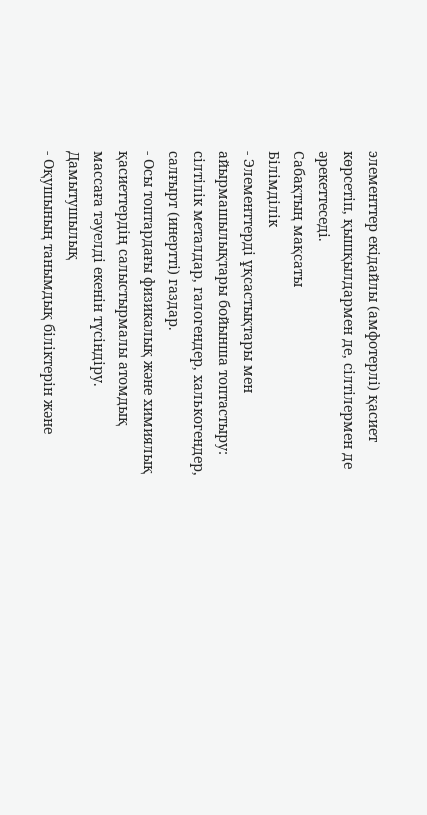элементтер екідайлы (амфотерлі) қасиет көрсетіп, қышқылдармен де, сілтілермен де әрекеттеседі.
Сабақтың мақсаты
Білімділік
- Элементтерді ұқсастықтары мен айырмашылықтары бойынша топтастыру: сілтілік металдар, галогендер, халькогендер, салғырт (инертті) газдар.
- Осы топтардағы физикалық және химиялық қасиеттердің салыстырмалы атомдық массаға тәуелді екенін түсіндіру.
Дамытушылық
- Оқушының танымдық біліктерін және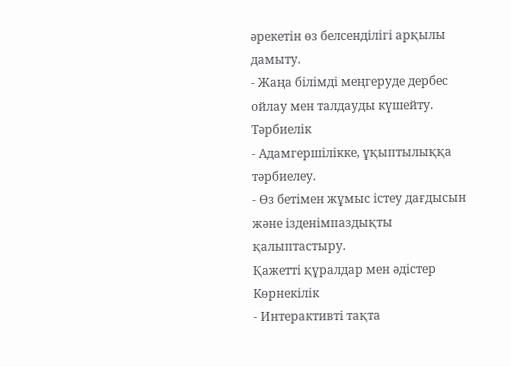әрекетін өз белсенділігі арқылы дамыту.
- Жаңа білімді меңгеруде дербес ойлау мен талдауды күшейту.
Тәрбиелік
- Адамгершілікке, ұқыптылыққа тәрбиелеу.
- Өз бетімен жұмыс істеу дағдысын және ізденімпаздықты қалыптастыру.
Қажетті құралдар мен әдістер
Көрнекілік
- Интерактивті тақта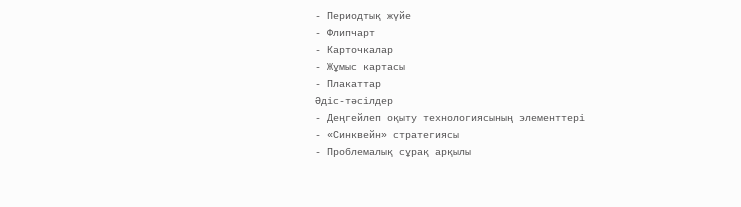- Периодтық жүйе
- Флипчарт
- Карточкалар
- Жұмыс картасы
- Плакаттар
Әдіс-тәсілдер
- Деңгейлеп оқыту технологиясының элементтері
- «Синквейн» стратегиясы
- Проблемалық сұрақ арқылы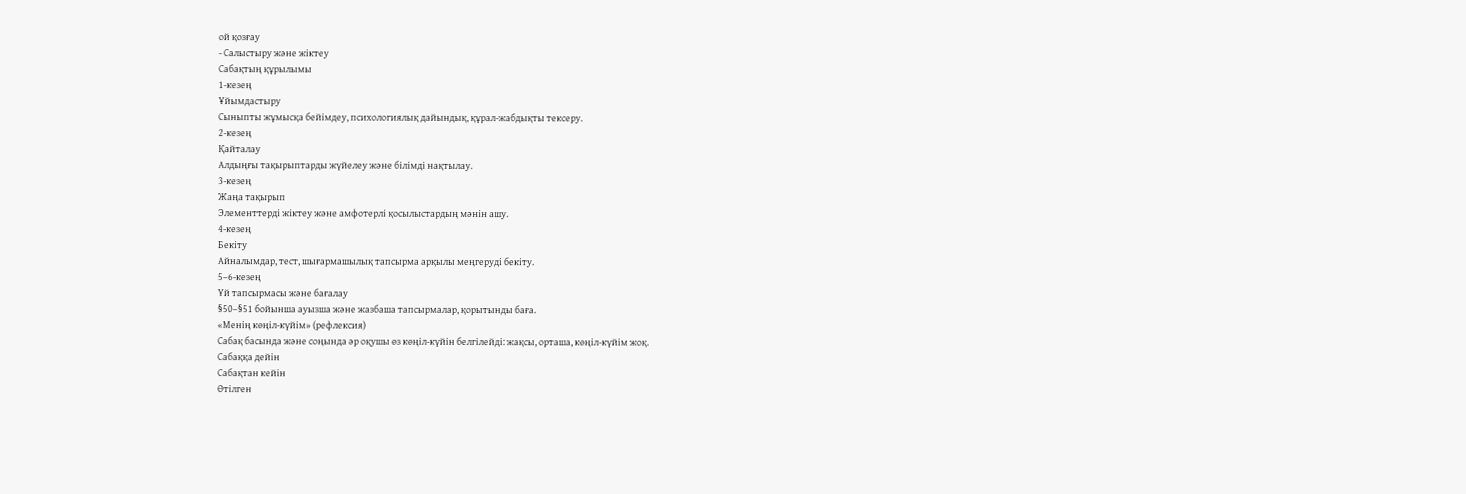ой қозғау
- Салыстыру және жіктеу
Сабақтың құрылымы
1-кезең
Ұйымдастыру
Сыныпты жұмысқа бейімдеу, психологиялық дайындық, құрал-жабдықты тексеру.
2-кезең
Қайталау
Алдыңғы тақырыптарды жүйелеу және білімді нақтылау.
3-кезең
Жаңа тақырып
Элементтерді жіктеу және амфотерлі қосылыстардың мәнін ашу.
4-кезең
Бекіту
Айналымдар, тест, шығармашылық тапсырма арқылы меңгеруді бекіту.
5–6-кезең
Үй тапсырмасы және бағалау
§50–§51 бойынша ауызша және жазбаша тапсырмалар, қорытынды баға.
«Менің көңіл-күйім» (рефлексия)
Сабақ басында және соңында әр оқушы өз көңіл-күйін белгілейді: жақсы, орташа, көңіл-күйім жоқ.
Сабаққа дейін
Сабақтан кейін
Өтілген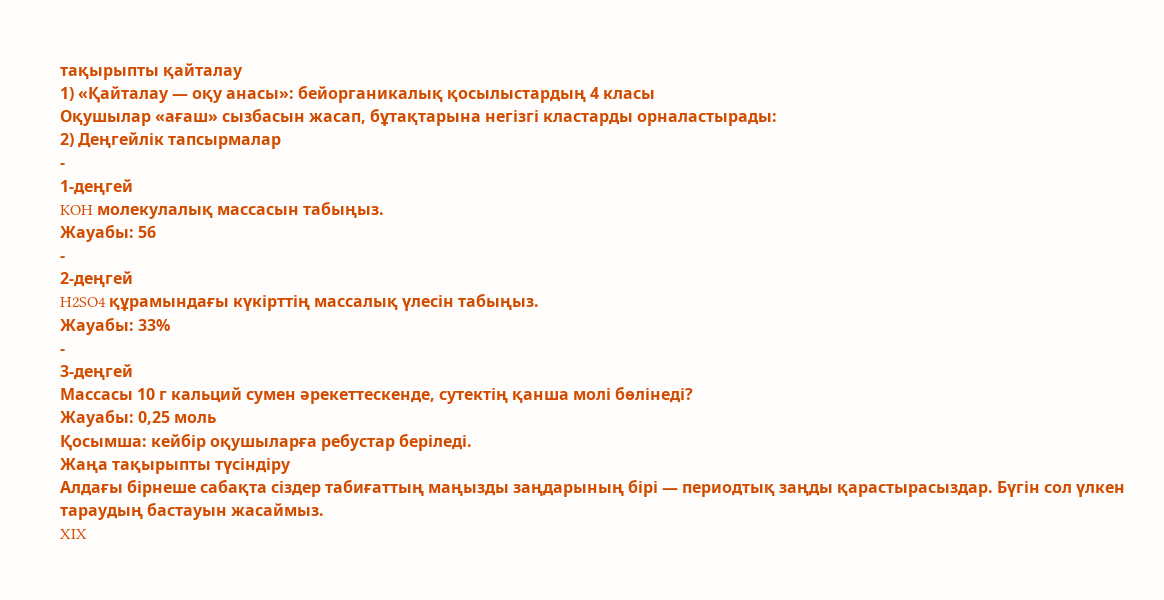тақырыпты қайталау
1) «Қайталау — оқу анасы»: бейорганикалық қосылыстардың 4 класы
Оқушылар «ағаш» сызбасын жасап, бұтақтарына негізгі кластарды орналастырады:
2) Деңгейлік тапсырмалар
-
1-деңгей
KOH молекулалық массасын табыңыз.
Жауабы: 56
-
2-деңгей
H2SO4 құрамындағы күкірттің массалық үлесін табыңыз.
Жауабы: 33%
-
3-деңгей
Массасы 10 г кальций сумен әрекеттескенде, сутектің қанша молі бөлінеді?
Жауабы: 0,25 моль
Қосымша: кейбір оқушыларға ребустар беріледі.
Жаңа тақырыпты түсіндіру
Алдағы бірнеше сабақта сіздер табиғаттың маңызды заңдарының бірі — периодтық заңды қарастырасыздар. Бүгін сол үлкен тараудың бастауын жасаймыз.
XIX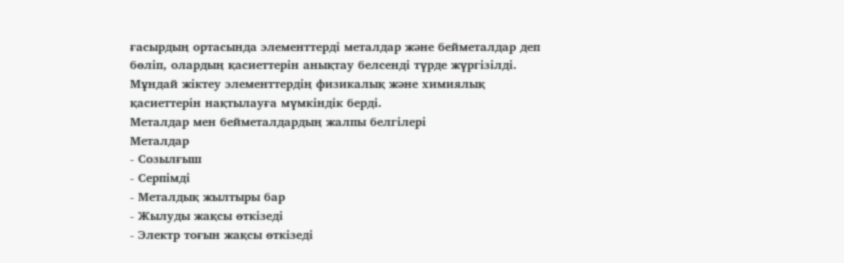ғасырдың ортасында элементтерді металдар және бейметалдар деп бөліп, олардың қасиеттерін анықтау белсенді түрде жүргізілді. Мұндай жіктеу элементтердің физикалық және химиялық қасиеттерін нақтылауға мүмкіндік берді.
Металдар мен бейметалдардың жалпы белгілері
Металдар
- Созылғыш
- Серпімді
- Металдық жылтыры бар
- Жылуды жақсы өткізеді
- Электр тоғын жақсы өткізеді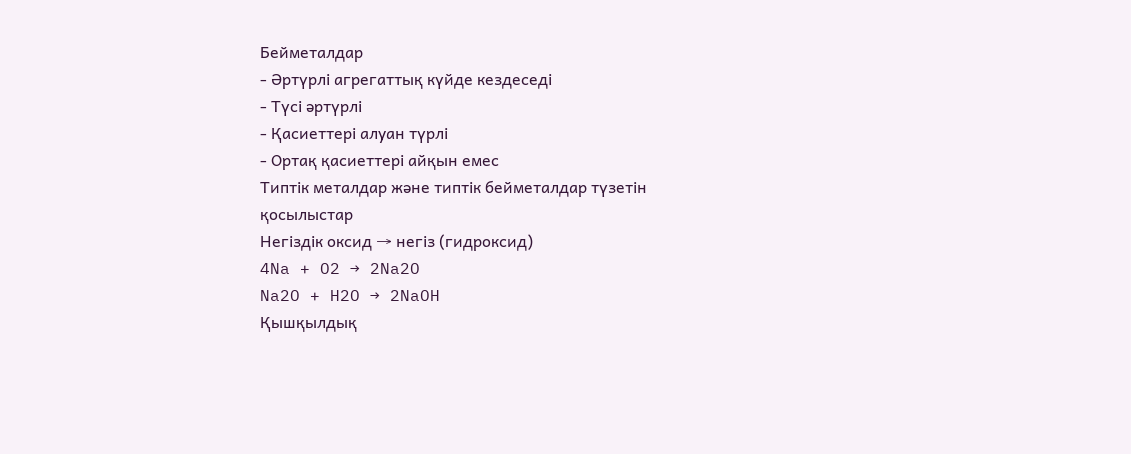Бейметалдар
- Әртүрлі агрегаттық күйде кездеседі
- Түсі әртүрлі
- Қасиеттері алуан түрлі
- Ортақ қасиеттері айқын емес
Типтік металдар және типтік бейметалдар түзетін қосылыстар
Негіздік оксид → негіз (гидроксид)
4Na + O2 → 2Na2O
Na2O + H2O → 2NaOH
Қышқылдық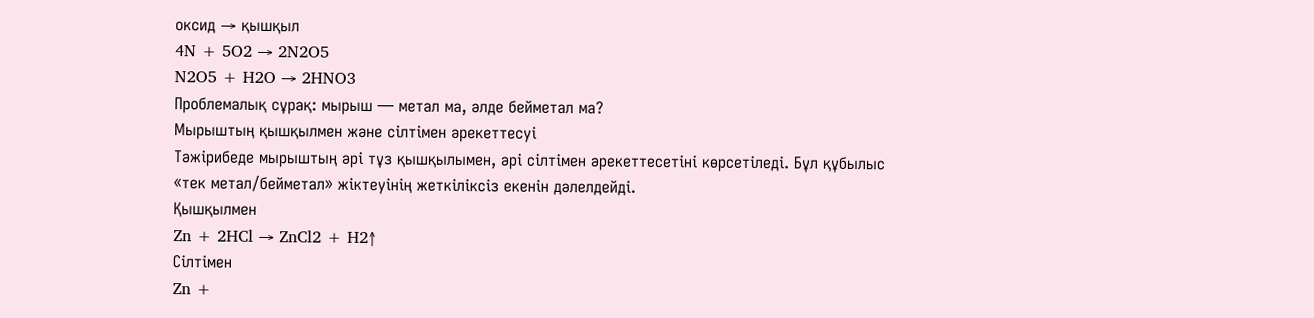оксид → қышқыл
4N + 5O2 → 2N2O5
N2O5 + H2O → 2HNO3
Проблемалық сұрақ: мырыш — метал ма, әлде бейметал ма?
Мырыштың қышқылмен және сілтімен әрекеттесуі
Тәжірибеде мырыштың әрі тұз қышқылымен, әрі сілтімен әрекеттесетіні көрсетіледі. Бұл құбылыс «тек метал/бейметал» жіктеуінің жеткіліксіз екенін дәлелдейді.
Қышқылмен
Zn + 2HCl → ZnCl2 + H2↑
Сілтімен
Zn +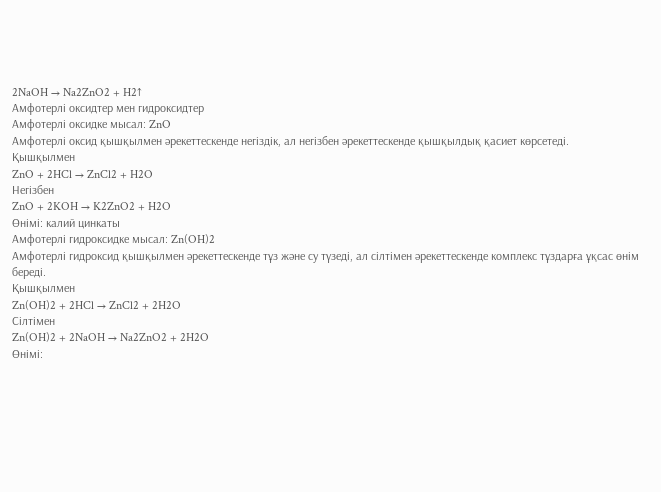2NaOH → Na2ZnO2 + H2↑
Амфотерлі оксидтер мен гидроксидтер
Амфотерлі оксидке мысал: ZnO
Амфотерлі оксид қышқылмен әрекеттескенде негіздік, ал негізбен әрекеттескенде қышқылдық қасиет көрсетеді.
Қышқылмен
ZnO + 2HCl → ZnCl2 + H2O
Негізбен
ZnO + 2KOH → K2ZnO2 + H2O
Өнімі: калий цинкаты
Амфотерлі гидроксидке мысал: Zn(OH)2
Амфотерлі гидроксид қышқылмен әрекеттескенде тұз және су түзеді, ал сілтімен әрекеттескенде комплекс тұздарға ұқсас өнім береді.
Қышқылмен
Zn(OH)2 + 2HCl → ZnCl2 + 2H2O
Сілтімен
Zn(OH)2 + 2NaOH → Na2ZnO2 + 2H2O
Өнімі: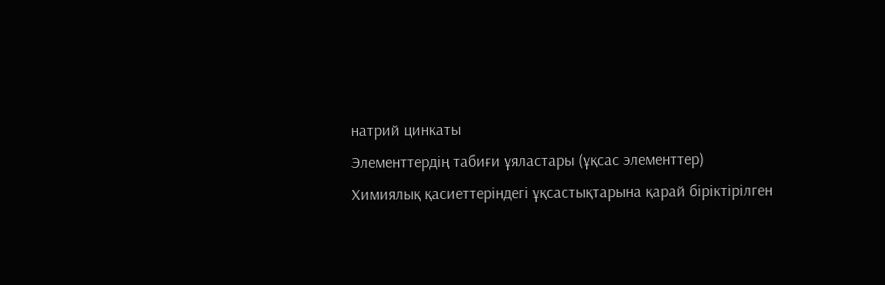натрий цинкаты
Элементтердің табиғи ұяластары (ұқсас элементтер)
Химиялық қасиеттеріндегі ұқсастықтарына қарай біріктірілген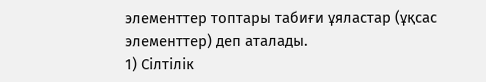элементтер топтары табиғи ұяластар (ұқсас элементтер) деп аталады.
1) Сілтілік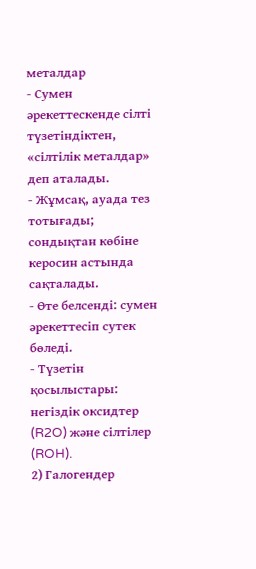металдар
- Сумен әрекеттескенде сілті түзетіндіктен, «сілтілік металдар» деп аталады.
- Жұмсақ, ауада тез тотығады; сондықтан көбіне керосин астында сақталады.
- Өте белсенді: сумен әрекеттесіп сутек бөледі.
- Түзетін қосылыстары: негіздік оксидтер (R2O) және сілтілер (ROH).
2) Галогендер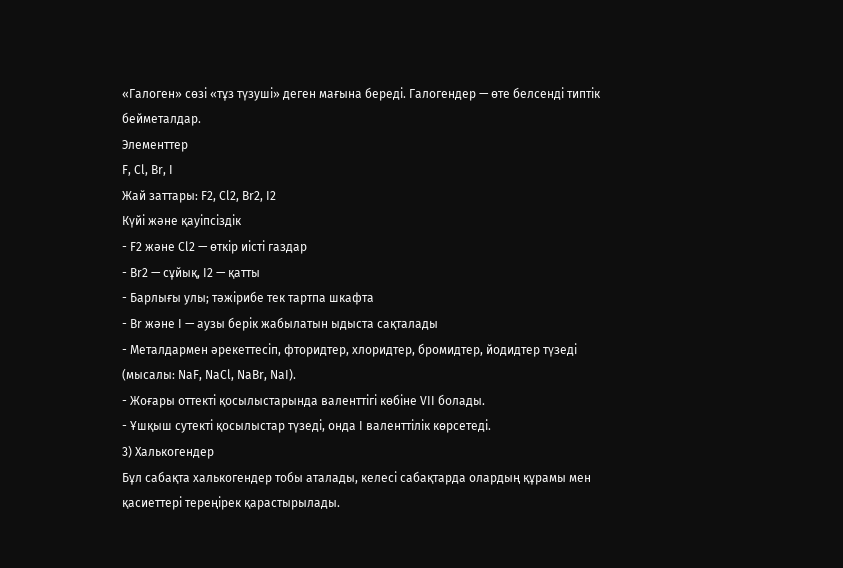«Галоген» сөзі «тұз түзуші» деген мағына береді. Галогендер — өте белсенді типтік бейметалдар.
Элементтер
F, Cl, Br, I
Жай заттары: F2, Cl2, Br2, I2
Күйі және қауіпсіздік
- F2 және Cl2 — өткір иісті газдар
- Br2 — сұйық, I2 — қатты
- Барлығы улы; тәжірибе тек тартпа шкафта
- Br және I — аузы берік жабылатын ыдыста сақталады
- Металдармен әрекеттесіп, фторидтер, хлоридтер, бромидтер, йодидтер түзеді (мысалы: NaF, NaCl, NaBr, NaI).
- Жоғары оттекті қосылыстарында валенттігі көбіне VII болады.
- Ұшқыш сутекті қосылыстар түзеді, онда I валенттілік көрсетеді.
3) Халькогендер
Бұл сабақта халькогендер тобы аталады, келесі сабақтарда олардың құрамы мен қасиеттері тереңірек қарастырылады.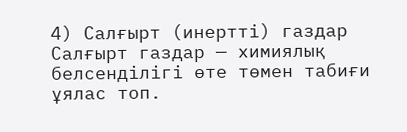4) Салғырт (инертті) газдар
Салғырт газдар — химиялық белсенділігі өте төмен табиғи ұялас топ.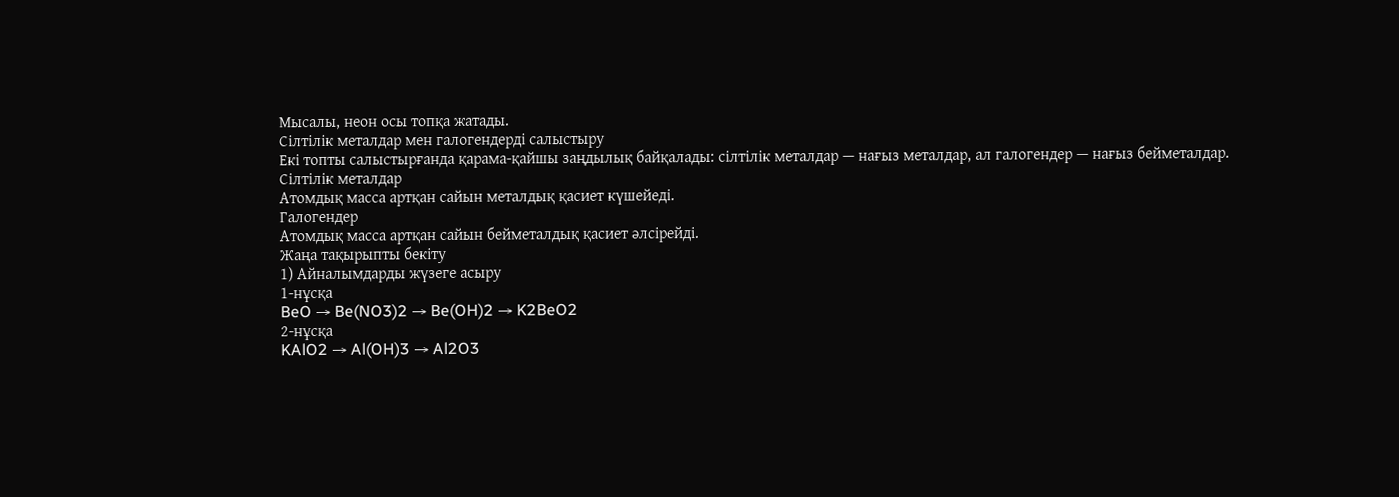Мысалы, неон осы топқа жатады.
Сілтілік металдар мен галогендерді салыстыру
Екі топты салыстырғанда қарама-қайшы заңдылық байқалады: сілтілік металдар — нағыз металдар, ал галогендер — нағыз бейметалдар.
Сілтілік металдар
Атомдық масса артқан сайын металдық қасиет күшейеді.
Галогендер
Атомдық масса артқан сайын бейметалдық қасиет әлсірейді.
Жаңа тақырыпты бекіту
1) Айналымдарды жүзеге асыру
1-нұсқа
BeO → Be(NO3)2 → Be(OH)2 → K2BeO2
2-нұсқа
KAlO2 → Al(OH)3 → Al2O3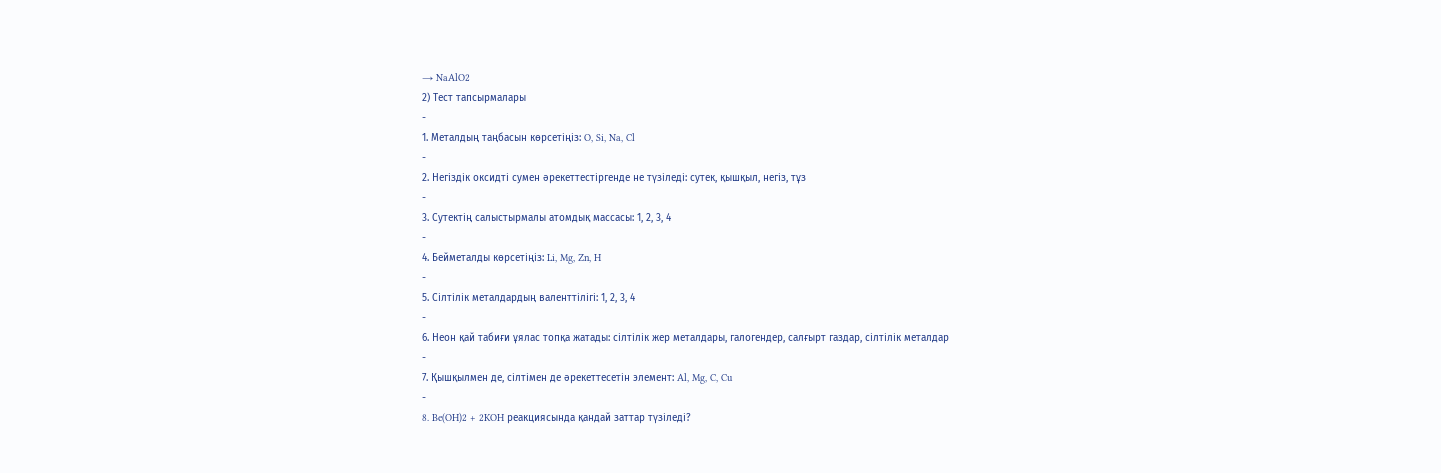→ NaAlO2
2) Тест тапсырмалары
-
1. Металдың таңбасын көрсетіңіз: O, Si, Na, Cl
-
2. Негіздік оксидті сумен әрекеттестіргенде не түзіледі: сутек, қышқыл, негіз, тұз
-
3. Сутектің салыстырмалы атомдық массасы: 1, 2, 3, 4
-
4. Бейметалды көрсетіңіз: Li, Mg, Zn, H
-
5. Сілтілік металдардың валенттілігі: 1, 2, 3, 4
-
6. Неон қай табиғи ұялас топқа жатады: сілтілік жер металдары, галогендер, салғырт газдар, сілтілік металдар
-
7. Қышқылмен де, сілтімен де әрекеттесетін элемент: Al, Mg, C, Cu
-
8. Be(OH)2 + 2KOH реакциясында қандай заттар түзіледі?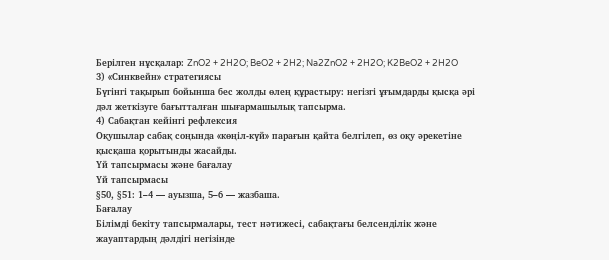Берілген нұсқалар: ZnO2 + 2H2O; BeO2 + 2H2; Na2ZnO2 + 2H2O; K2BeO2 + 2H2O
3) «Синквейн» стратегиясы
Бүгінгі тақырып бойынша бес жолды өлең құрастыру: негізгі ұғымдарды қысқа әрі дәл жеткізуге бағытталған шығармашылық тапсырма.
4) Сабақтан кейінгі рефлексия
Оқушылар сабақ соңында «көңіл-күй» парағын қайта белгілеп, өз оқу әрекетіне қысқаша қорытынды жасайды.
Үй тапсырмасы және бағалау
Үй тапсырмасы
§50, §51: 1–4 — ауызша, 5–6 — жазбаша.
Бағалау
Білімді бекіту тапсырмалары, тест нәтижесі, сабақтағы белсенділік және жауаптардың дәлдігі негізінде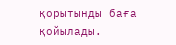қорытынды баға қойылады.